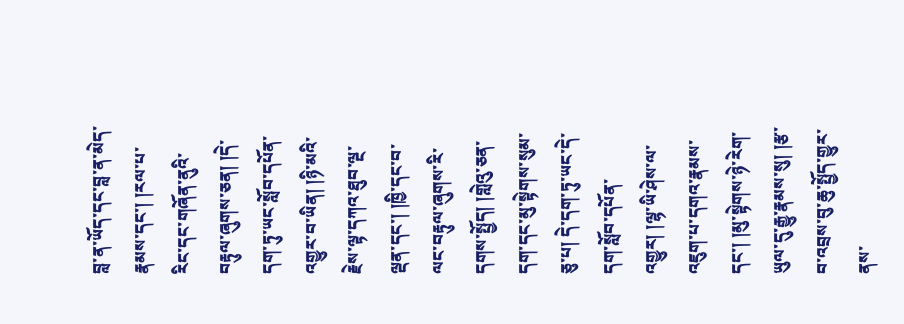བླ་ན་ཡོད་དང་བླ་ན་མེད་རྣམས་དང་། །རལ་པ་རིང་དང་གཞོན་ནུའི་བརྟུལ་ཞུགས་ཅན། །དེ་དག་ཏུ་ཡང་སློབ་དཔོན་འགྱུར་བ་ཡིན། །ཉི་མའི་རྗེས་ལྟ་དཀའ་ཐུབ་ལྔ་ལྡན་དང་། །ཁྱི་དང་བ་ལང་བརྟུལ་ཞུགས་རི་དགས་སྤྱོད། །གླེའུ་ཅན་དག་དང་མུ་སྟེགས་སུམ་ཅུ་པ། དེ་དག་ཏུ་ཡང་དེ་དག་སློབ་དཔོན་འགྱུར། །ལྷ་ཡི་ཤེས་ལ་འཇུག་པ་དགའ་རྣམས་དང་། །མུ་སྟེགས་ཉེ་རེག་ཡུལ་དུ་རྒྱུ་རྣམས་སུ། །རྩ་བ་འབྲས་བུ་ཆུ་སྤྱོད་གྱུར་ནས་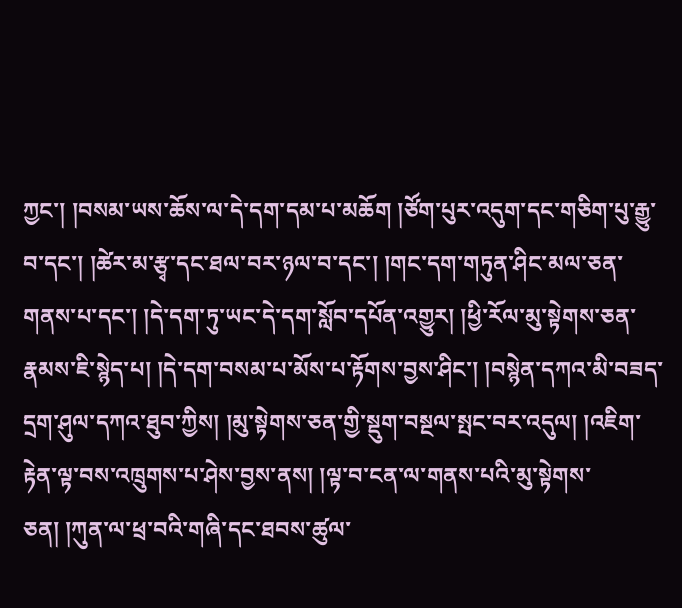ཀྱང་། །བསམ་ཡས་ཆོས་ལ་དེ་དག་དམ་པ་མཆོག །ཙོག་པུར་འདུག་དང་གཅིག་པུ་རྒྱུ་བ་དང་། །ཚེར་མ་རྩྭ་དང་ཐལ་བར་ཉལ་བ་དང་། །གང་དག་གཏུན་ཤིང་མལ་ཅན་གནས་པ་དང་། །དེ་དག་ཏུ་ཡང་དེ་དག་སློབ་དཔོན་འགྱུར། །ཕྱི་རོལ་མུ་སྟེགས་ཅན་རྣམས་ཇི་སྙེད་པ། །དེ་དག་བསམ་པ་མོས་པ་རྟོགས་བྱས་ཤིང་། །བསྙེན་དཀའ་མི་བཟད་དྲག་ཤུལ་དཀའ་ཐུབ་ཀྱིས། །མུ་སྟེགས་ཅན་གྱི་སྡུག་བསྔལ་སྤང་བར་འདུལ། །འཇིག་རྟེན་ལྟ་བས་འཁྲུགས་པ་ཤེས་བྱས་ནས། །ལྟ་བ་ངན་ལ་གནས་པའི་མུ་སྟེགས་ཅན། །ཀུན་ལ་ཕྲ་བའི་གཞི་དང་ཐབས་ཚུལ་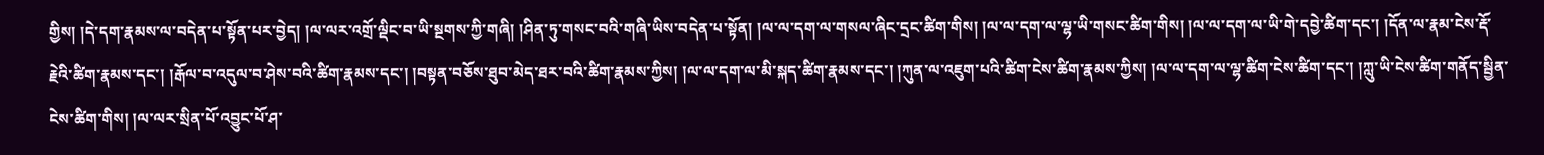གྱིས། །དེ་དག་རྣམས་ལ་བདེན་པ་སྟོན་པར་བྱེད། །ལ་ལར་འགྲོ་ལྡིང་བ་ཡི་སྔགས་ཀྱི་གཞི། །ཤིན་ཏུ་གསང་བའི་གཞི་ཡིས་བདེན་པ་སྟོན། །ལ་ལ་དག་ལ་གསལ་ཞིང་དྲང་ཚིག་གིས། །ལ་ལ་དག་ལ་ལྷ་ཡི་གསང་ཚིག་གིས། །ལ་ལ་དག་ལ་ཡི་གེ་དབྱེ་ཚིག་དང་། །དོན་ལ་རྣམ་ངེས་རྡོ་རྗེའི་ཚིག་རྣམས་དང་། །རྒོལ་བ་འདུལ་བ་ཤེས་བའི་ཚིག་རྣམས་དང་། །བསྟན་བཅོས་ཐུབ་མེད་ཐར་བའི་ཚིག་རྣམས་ཀྱིས། །ལ་ལ་དག་ལ་མི་སྐད་ཚིག་རྣམས་དང་། །ཀུན་ལ་འཇུག་པའི་ཚིག་ངེས་ཚིག་རྣམས་ཀྱིས། །ལ་ལ་དག་ལ་ལྷ་ཚིག་ངེས་ཚིག་དང་། །ཀླུ་ཡི་ངེས་ཚིག་གནོད་སྦྱིན་ངེས་ཚིག་གིས། །ལ་ལར་སྲིན་པོ་འབྱུང་པོ་ཤ་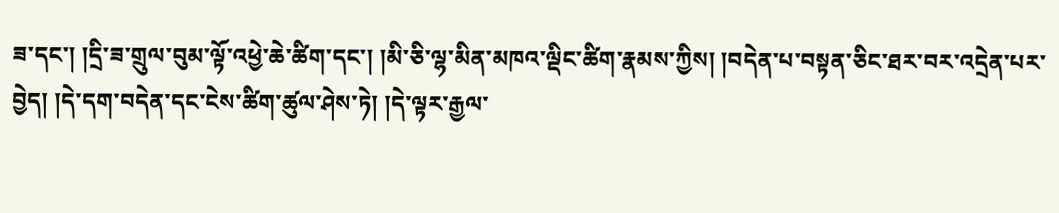ཟ་དང་། །དྲི་ཟ་གྲུལ་བུམ་ལྟོ་འཕྱེ་ཆེ་ཚིག་དང་། །མི་ཅི་ལྷ་མིན་མཁའ་ལྡིང་ཚིག་རྣམས་ཀྱིས། །བདེན་པ་བསྟན་ཅིང་ཐར་བར་འདྲེན་པར་བྱེད། །དེ་དག་བདེན་དང་ངེས་ཚིག་ཚུལ་ཤེས་ཏེ། །དེ་ལྟར་རྒྱལ་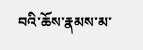བའི་ཆོས་རྣམས་མ་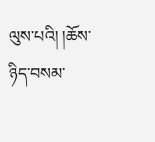ལུས་པའི། །ཆོས་ཉིད་བསམ་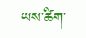ཡས་ཚིག་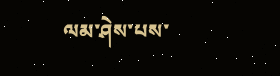ལམ་ཤེས་པས་